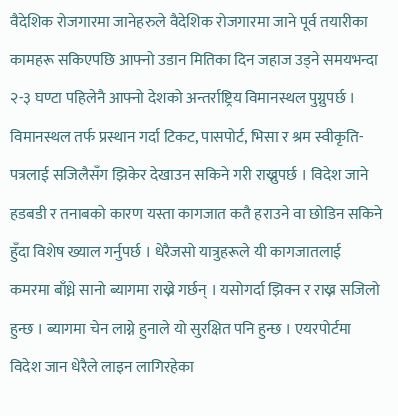वैदेशिक रोजगारमा जानेहरुले वैदेशिक रोजगारमा जाने पूर्व तयारीका कामहरू सकिएपछि आफ्नो उडान मितिका दिन जहाज उड्ने समयभन्दा २-३ घण्टा पहिलेनै आफ्नो देशको अन्तर्राष्ट्रिय विमानस्थल पुग्नुपर्छ । विमानस्थल तर्फ प्रस्थान गर्दा टिकट, पासपोर्ट, भिसा र श्रम स्वीकृति-पत्रलाई सजिलैसँग झिकेर देखाउन सकिने गरी राख्नुपर्छ । विदेश जाने हडबडी र तनाबको कारण यस्ता कागजात कतै हराउने वा छोडिन सकिने हुँदा विशेष ख्याल गर्नुपर्छ । धेरैजसो यात्रुहरूले यी कागजातलाई कमरमा बाँध्ने सानो ब्यागमा राख्ने गर्छन् । यसोगर्दा झिक्न र राख्न सजिलो हुन्छ । ब्यागमा चेन लाग्ने हुनाले यो सुरक्षित पनि हुन्छ । एयरपोर्टमा विदेश जान धेरैले लाइन लागिरहेका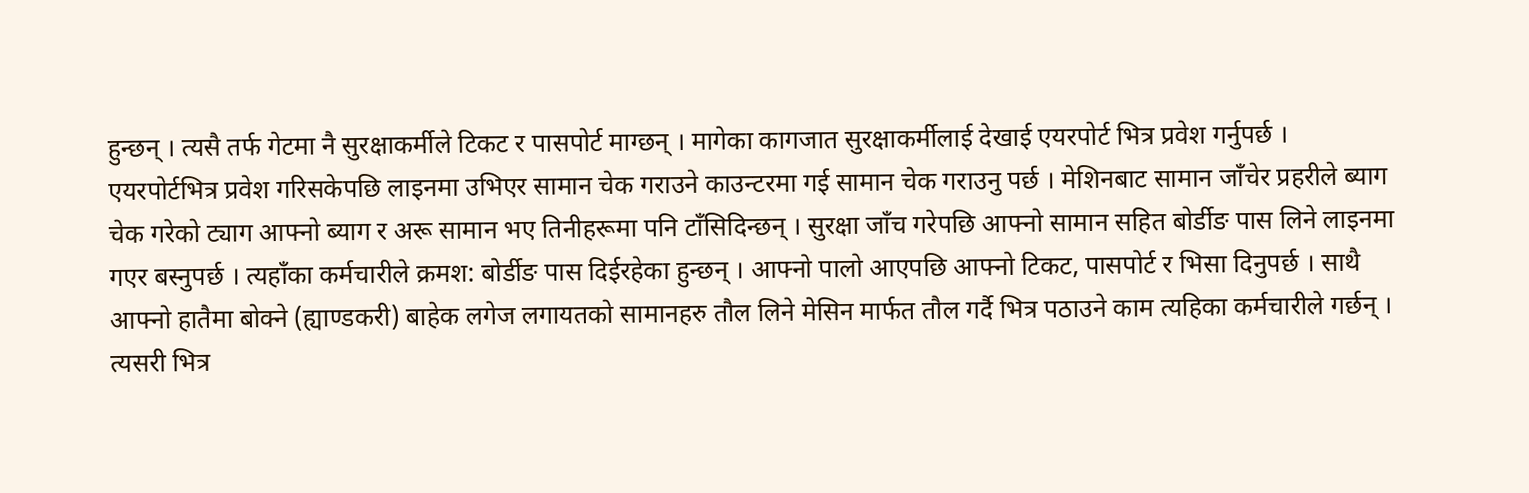हुन्छन् । त्यसै तर्फ गेटमा नै सुरक्षाकर्मीले टिकट र पासपोर्ट माग्छन् । मागेका कागजात सुरक्षाकर्मीलाई देखाई एयरपोर्ट भित्र प्रवेश गर्नुपर्छ ।
एयरपोर्टभित्र प्रवेश गरिसकेपछि लाइनमा उभिएर सामान चेक गराउने काउन्टरमा गई सामान चेक गराउनु पर्छ । मेशिनबाट सामान जाँचेर प्रहरीले ब्याग चेक गरेको ट्याग आफ्नो ब्याग र अरू सामान भए तिनीहरूमा पनि टाँसिदिन्छन् । सुरक्षा जाँच गरेपछि आफ्नो सामान सहित बोर्डीङ पास लिने लाइनमा गएर बस्नुपर्छ । त्यहाँका कर्मचारीले क्रमश: बोर्डीङ पास दिईरहेका हुन्छन् । आफ्नो पालो आएपछि आफ्नो टिकट, पासपोर्ट र भिसा दिनुपर्छ । साथै आफ्नो हातैमा बोक्ने (ह्याण्डकरी) बाहेक लगेज लगायतको सामानहरु तौल लिने मेसिन मार्फत तौल गर्दै भित्र पठाउने काम त्यहिका कर्मचारीले गर्छन् । त्यसरी भित्र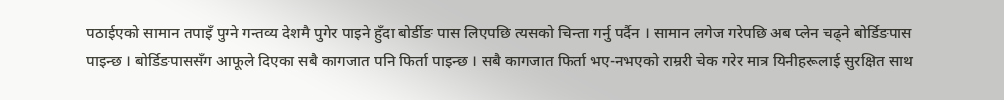पठाईएको सामान तपाइँ पुग्ने गन्तव्य देशमै पुगेर पाइने हुँदा बोर्डीङ पास लिएपछि त्यसको चिन्ता गर्नु पर्दैन । सामान लगेज गरेपछि अब प्लेन चढ्ने बोर्डिङपास पाइन्छ । बोर्डिङपाससँग आफूले दिएका सबै कागजात पनि फिर्ता पाइन्छ । सबै कागजात फिर्ता भए-नभएको राम्ररी चेक गरेर मात्र यिनीहरूलाई सुरक्षित साथ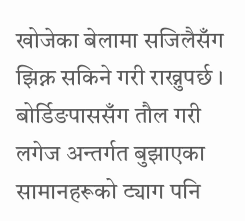खोजेका बेलामा सजिलैसँग झिक्न सकिने गरी राख्नुपर्छ । बोर्डिङपाससँग तौल गरी लगेज अन्तर्गत बुझाएका सामानहरूको ट्याग पनि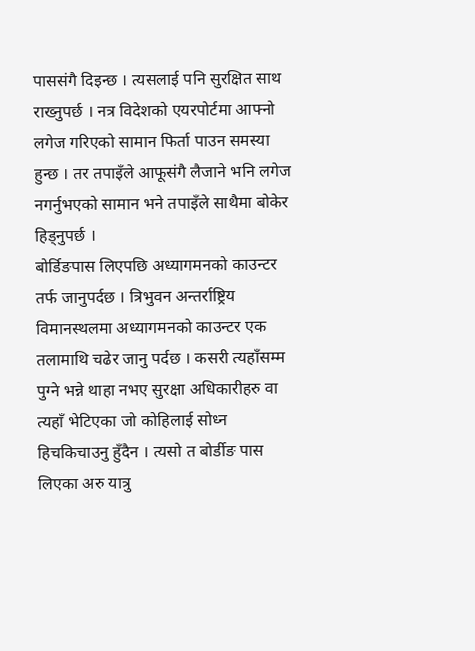पाससंगै दिइन्छ । त्यसलाई पनि सुरक्षित साथ राख्नुपर्छ । नत्र विदेशको एयरपोर्टमा आफ्नो लगेज गरिएको सामान फिर्ता पाउन समस्या हुन्छ । तर तपाइँले आफूसंगै लैजाने भनि लगेज नगर्नुभएको सामान भने तपाइँले साथैमा बोकेर हिड्नुपर्छ ।
बोर्डिङपास लिएपछि अध्यागमनको काउन्टर तर्फ जानुपर्दछ । त्रिभुवन अन्तर्राष्ट्रिय विमानस्थलमा अध्यागमनको काउन्टर एक तलामाथि चढेर जानु पर्दछ । कसरी त्यहाँसम्म पुग्ने भन्ने थाहा नभए सुरक्षा अधिकारीहरु वा त्यहाँ भेटिएका जो कोहिलाई सोध्न हिचकिचाउनु हुँदैन । त्यसो त बोर्डीङ पास लिएका अरु यात्रु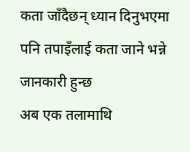कता जाँदैछन् ध्यान दिनुभएमा पनि तपाइँलाई कता जाने भन्ने जानकारी हुन्छ
अब एक तलामाथि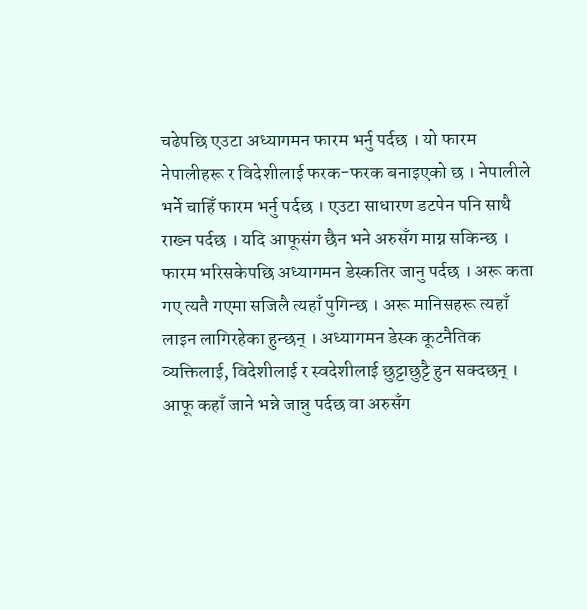चढेपछि एउटा अध्यागमन फारम भर्नु पर्दछ । यो फारम नेपालीहरू र विदेशीलाई फरक-फरक बनाइएको छ । नेपालीले भर्ने चाहिँ फारम भर्नु पर्दछ । एउटा साधारण डटपेन पनि साथै राख्न पर्दछ । यदि आफूसंग छैन भने अरुसँग माग्न सकिन्छ ।
फारम भरिसकेपछि अध्यागमन डेस्कतिर जानु पर्दछ । अरू कता गए त्यतै गएमा सजिलै त्यहाँ पुगिन्छ । अरू मानिसहरू त्यहाँ लाइन लागिरहेका हुन्छन् । अध्यागमन डेस्क कूटनैतिक व्यक्तिलाई, विदेशीलाई र स्वदेशीलाई छुट्टाछुट्टै हुन सक्दछन् । आफू कहाँ जाने भन्ने जान्नु पर्दछ वा अरुसँग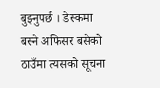बुझ्नुपर्छ । डेस्कमा बस्ने अफिसर बसेको ठाउँमा त्यसको सूचना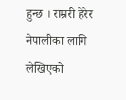हुन्छ । राम्ररी हेरेर नेपालीका लागि लेखिएको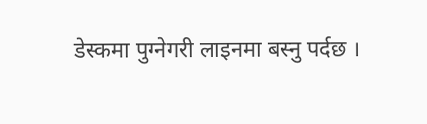डेस्कमा पुग्नेगरी लाइनमा बस्नु पर्दछ ।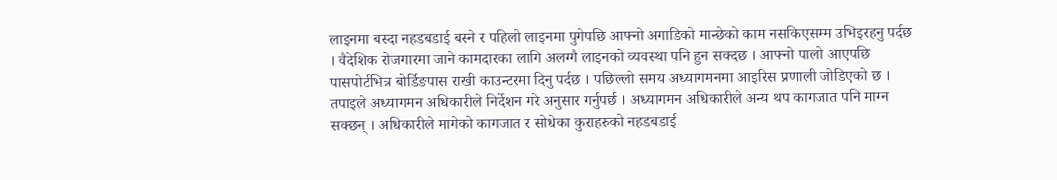लाइनमा बस्दा नहडबडाई बस्ने र पहिलो लाइनमा पुगेपछि आफ्नो अगाडिको मान्छेको काम नसकिएसम्म उभिइरहनु पर्दछ । वैदेशिक रोजगारमा जाने कामदारका लागि अलग्गै लाइनको व्यवस्था पनि हुन सक्दछ । आफ्नो पालो आएपछि पासपोर्टभित्र बोर्डिङपास राखी काउन्टरमा दिनु पर्दछ । पछिल्लो समय अध्यागमनमा आइरिस प्रणाली जोडिएको छ । तपाइले अध्यागमन अधिकारीले निर्देशन गरे अनुसार गर्नुपर्छ । अध्यागमन अधिकारीले अन्य थप कागजात पनि माग्न सक्छन् । अधिकारीले मागेको कागजात र सोधेका कुराहरुको नहडबडाई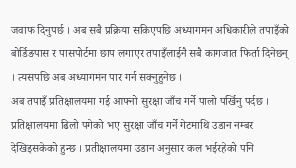जवाफ दिनुपर्छ । अब सबै प्रक्रिया सकिएपछि अध्यागमन अधिकारीले तपाइँको बोर्डिङपास र पासपोर्टमा छाप लगाएर तपाइँलाईनै सबै कागजात फिर्ता दिनेछन् । त्यसपछि अब अध्यागमन पार गर्न सक्नुहुनेछ ।
अब तपाइँ प्रतिक्षालयमा गई आफ्नो सुरक्षा जाँच गर्ने पालो पर्खिनु पर्दछ ।
प्रतिक्षालयमा ढिलो पगेको भए सुरक्षा जाँच गर्ने गेटमाथि उडान नम्बर देखिइसकेको हुन्छ । प्रतीक्षालयमा उडान अनुसार कल भईरहेको पनि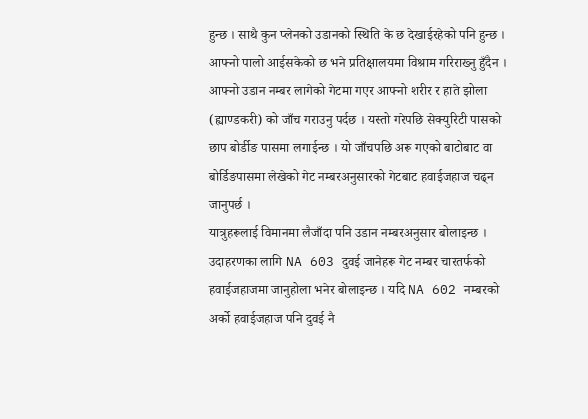हुन्छ । साथै कुन प्लेनको उडानको स्थिति के छ देखाईरहेको पनि हुन्छ । आफ्नो पालो आईसकेको छ भने प्रतिक्षालयमा विश्राम गरिराख्नु हुँदैन । आफ्नो उडान नम्बर लागेको गेटमा गएर आफ्नो शरीर र हाते झोला (ह्याण्डकरी) को जाँच गराउनु पर्दछ । यस्तो गरेपछि सेक्युरिटी पासको छाप बोर्डीङ पासमा लगाईन्छ । यो जाँचपछि अरू गएको बाटोबाट वा बोर्डिङपासमा लेखेको गेट नम्बरअनुसारको गेटबाट हवाईजहाज चढ्न जानुपर्छ ।
यात्रुहरूलाई विमानमा लैजाँदा पनि उडान नम्बरअनुसार बोलाइन्छ । उदाहरणका लागि NA 603 दुवई जानेहरू गेट नम्बर चारतर्फको हवाईजहाजमा जानुहोला भनेर बोलाइन्छ । यदि NA 602 नम्बरको अर्को हवाईजहाज पनि दुवई नै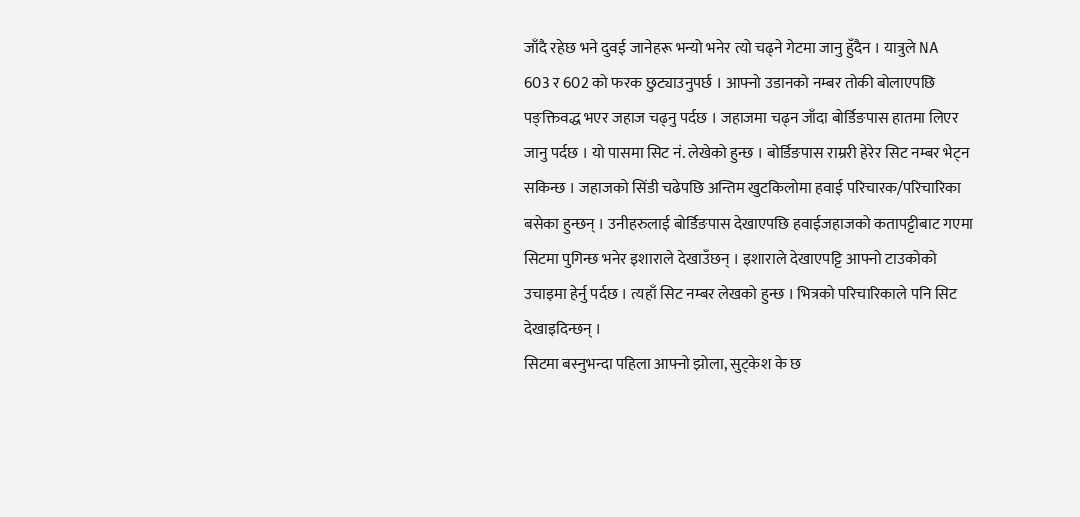जाँदै रहेछ भने दुवई जानेहरू भन्यो भनेर त्यो चढ्ने गेटमा जानु हुँदैन । यात्रुले NA 603 र 602 को फरक छुट्याउनुपर्छ । आफ्नो उडानको नम्बर तोकी बोलाएपछि पङ्क्तिवद्ध भएर जहाज चढ्नु पर्दछ । जहाजमा चढ्न जाँदा बोर्डिङपास हातमा लिएर जानु पर्दछ । यो पासमा सिट नं. लेखेको हुन्छ । बोर्डिङपास राम्ररी हेरेर सिट नम्बर भेट्न सकिन्छ । जहाजको सिंडी चढेपछि अन्तिम खुटकिलोमा हवाई परिचारक/परिचारिका बसेका हुन्छन् । उनीहरुलाई बोर्डिङपास देखाएपछि हवाईजहाजको कतापट्टीबाट गएमा सिटमा पुगिन्छ भनेर इशाराले देखाउँछन् । इशाराले देखाएपट्टि आफ्नो टाउकोको उचाइमा हेर्नु पर्दछ । त्यहाँ सिट नम्बर लेखको हुन्छ । भित्रको परिचारिकाले पनि सिट देखाइदिन्छन् ।
सिटमा बस्नुभन्दा पहिला आफ्नो झोला, सुट्केश के छ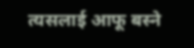त्यसलाई आफू बस्ने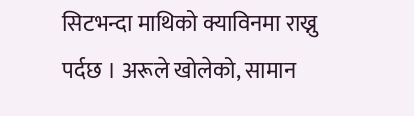सिटभन्दा माथिको क्याविनमा राख्नु पर्दछ । अरूले खोलेको, सामान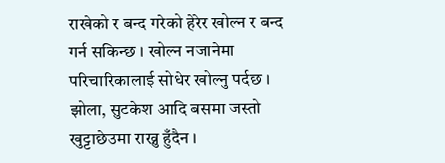राखेको र बन्द गरेको हेरेर खोल्न र बन्द गर्न सकिन्छ । खोल्न नजानेमा परिचारिकालाई सोधेर खोल्नु पर्दछ । झोला, सुटकेश आदि बसमा जस्तो खुट्टाछेउमा राख्नु हुँदैन ।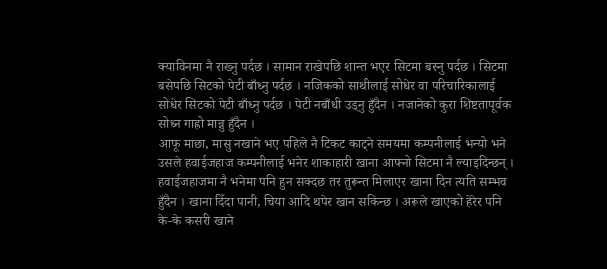क्याविनमा नै राख्नु पर्दछ । सामान राखेपछि शान्त भएर सिटमा बस्नु पर्दछ । सिटमा बसेपछि सिटको पेटी बाँध्नु पर्दछ । नजिकको साथीलाई सोधेर वा परिचारिकालाई सोधेर सिटको पेटी बाँध्नु पर्दछ । पेटी नबाँधी उड्नु हुँदैन । नजानेको कुरा शिष्टतापूर्वक सोध्न गाह्रो मान्नु हुँदैन ।
आफू माछा, मासु नखाने भए पहिले नै टिकट काट्ने समयमा कम्पनीलाई भन्यो भने उसले हवाईजहाज कम्पनीलाई भनेर शाकाहारी खाना आफ्नो सिटमा नै ल्याइदिन्छन् । हवाईजहाजमा नै भनेमा पनि हुन सक्दछ तर तुरून्त मिलाएर खाना दिन त्यति सम्भव हुँदैन । खाना दिँदा पानी, चिया आदि थपेर खान सकिन्छ । अरूले खाएको हेरेर पनि के-के कसरी खाने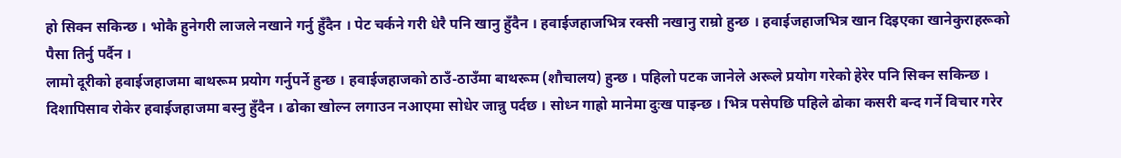हो सिक्न सकिन्छ । भोकै हुनेगरी लाजले नखाने गर्नु हुँदैन । पेट चर्कने गरी धेरै पनि खानु हुँदैन । हवाईजहाजभित्र रक्सी नखानु राम्रो हुन्छ । हवाईजहाजभित्र खान दिइएका खानेकुराहरूको पैसा तिर्नु पर्दैन ।
लामो दूरीको हवाईजहाजमा बाथरूम प्रयोग गर्नुपर्ने हुन्छ । हवाईजहाजको ठाउँ-ठाउँमा बाथरूम (शौचालय) हुन्छ । पहिलो पटक जानेले अरूले प्रयोग गरेको हेरेर पनि सिक्न सकिन्छ । दिशापिसाव रोकेर हवाईजहाजमा बस्नु हुँदैन । ढोका खोल्न लगाउन नआएमा सोधेर जान्नु पर्दछ । सोध्न गाह्रो मानेमा दुःख पाइन्छ । भित्र पसेपछि पहिले ढोका कसरी बन्द गर्ने विचार गरेर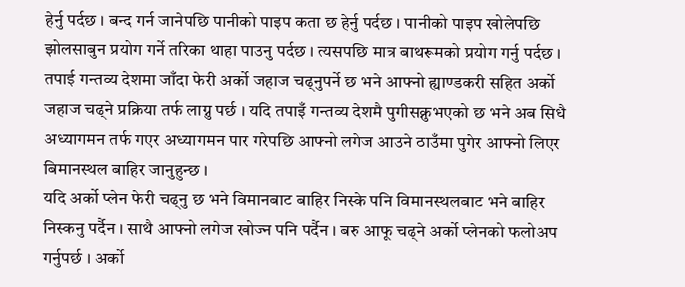हेर्नु पर्दछ । बन्द गर्न जानेपछि पानीको पाइप कता छ हेर्नु पर्दछ । पानीको पाइप खोलेपछि झोलसाबुन प्रयोग गर्ने तरिका थाहा पाउनु पर्दछ । त्यसपछि मात्र बाथरूमको प्रयोग गर्नु पर्दछ ।
तपाई गन्तव्य देशमा जाँदा फेरी अर्को जहाज चढ्नुपर्ने छ भने आफ्नो ह्याण्डकरी सहित अर्को जहाज चढ्ने प्रक्रिया तर्फ लाग्नु पर्छ । यदि तपाइँ गन्तव्य देशमै पुगीसक्नुभएको छ भने अब सिधै अध्यागमन तर्फ गएर अध्यागमन पार गरेपछि आफ्नो लगेज आउने ठाउँमा पुगेर आफ्नो लिएर बिमानस्थल बाहिर जानुहुन्छ ।
यदि अर्को प्लेन फेरी चढ्नु छ भने विमानबाट बाहिर निस्के पनि विमानस्थलबाट भने बाहिर निस्कनु पर्दैन । साथै आफ्नो लगेज खोज्न पनि पर्दैन । बरु आफू चढ्ने अर्को प्लेनको फलोअप गर्नुपर्छ । अर्को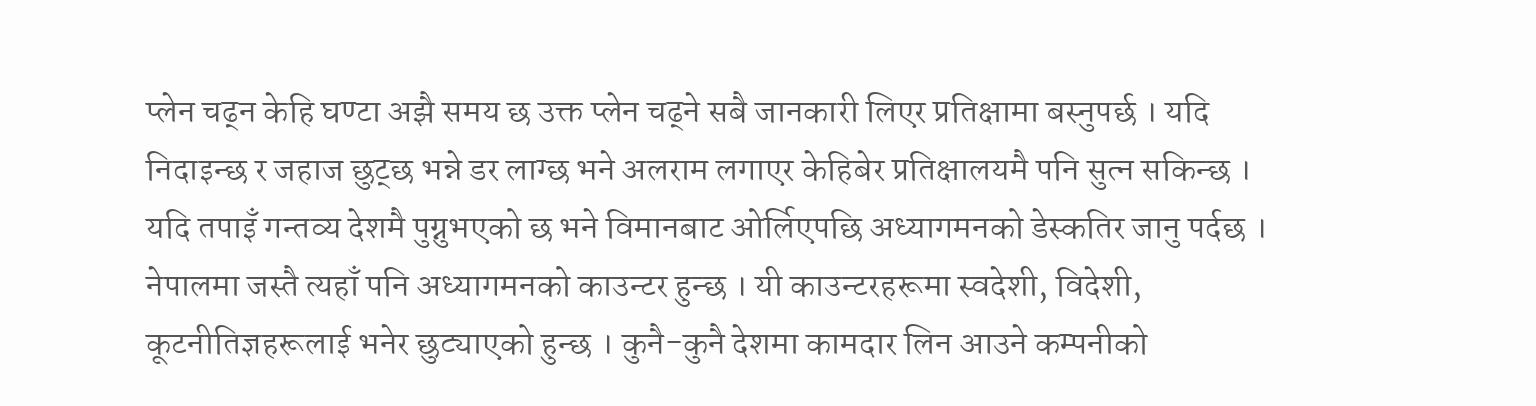प्लेन चढ्न केहि घण्टा अझै समय छ उक्त प्लेन चढ्ने सबै जानकारी लिएर प्रतिक्षामा बस्नुपर्छ । यदि निदाइन्छ र जहाज छुट्छ भन्ने डर लाग्छ भने अलराम लगाएर केहिबेर प्रतिक्षालयमै पनि सुत्न सकिन्छ ।
यदि तपाइँ गन्तव्य देशमै पुग्नुभएको छ भने विमानबाट ओर्लिएपछि अध्यागमनको डेस्कतिर जानु पर्दछ । नेपालमा जस्तै त्यहाँ पनि अध्यागमनको काउन्टर हुन्छ । यी काउन्टरहरूमा स्वदेशी, विदेशी, कूटनीतिज्ञहरूलाई भनेर छुट्याएको हुन्छ । कुनै-कुनै देशमा कामदार लिन आउने कम्पनीको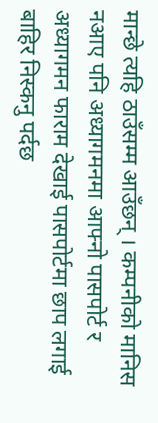मान्छे त्यहि ठाउँसम्म आउँछन् । कम्पनीको मानिस नआए पनि अध्यागमनमा आफ्नो पासपोर्ट र अध्यागमन फाराम देखाई पासपोर्टमा छाप लगाई बाहिर निस्कनु पर्दछ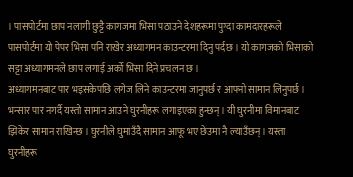। पासपोर्टमा छाप नलागी छुट्टै कागजमा भिसा पठाउने देशहरूमा पुग्दा कामदारहरूले पासपोर्टमा यो पेपर भिसा पनि राखेर अध्यागमन काउन्टरमा दिनु पर्दछ । यो कागजको भिसाको सट्टा अध्यागमनले छाप लगाई अर्को भिसा दिने प्रचलन छ ।
अध्यागमनबाट पार भइसकेपछि लगेज लिने काउन्टरमा जानुपर्छ र आफ्नो सामान लिनुपर्छ । भन्सार पार नगर्दै यस्तो सामान आउने घुरनीहरू लगाइएका हुन्छन् । यी घुरनीमा विमानबाट झिकेर सामान राखिन्छ । घुरनीले घुमाउँदै सामान आफू भए छेउमा नै ल्याउँछन् । यस्ता घुरनीहरू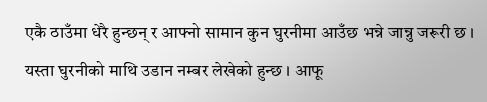एकै ठाउँमा धेरै हुन्छन् र आफ्नो सामान कुन घुरनीमा आउँछ भन्ने जान्नु जरूरी छ । यस्ता घुरनीको माथि उडान नम्बर लेखेको हुन्छ । आफू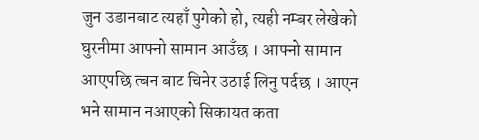जुन उडानबाट त्यहाँ पुगेको हो, त्यही नम्बर लेखेको घुरनीमा आफ्नो सामान आउँछ । आफ्नो सामान आएपछि त्बन बाट चिनेर उठाई लिनु पर्दछ । आएन भने सामान नआएको सिकायत कता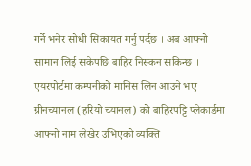गर्ने भनेर सोधी सिकायत गर्नु पर्दछ । अब आफ्नो सामान लिई सकेपछि बाहिर निस्कन सकिन्छ ।
एयरपोर्टमा कम्पनीको मानिस लिन आउने भए ग्रीनच्यानल (हरियो च्यानल) को बाहिरपट्टि प्लेकार्डमा आफ्नो नाम लेखेर उभिएको व्यक्ति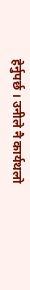हेर्नुपर्छ । उनीले नै कार्यथलो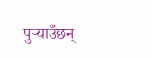पुऱ्याउँछन्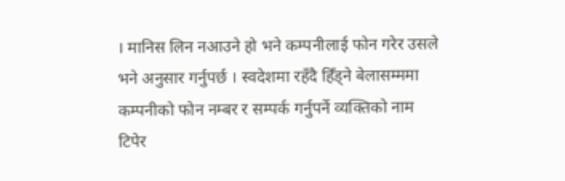। मानिस लिन नआउने हो भने कम्पनीलाई फोन गरेर उसले भने अनुसार गर्नुपर्छ । स्वदेशमा रहँदै हिँड्ने बेलासम्ममा कम्पनीको फोन नम्बर र सम्पर्क गर्नुपर्ने व्यक्तिको नाम टिपेर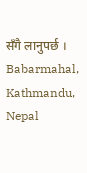सँगै लानुपर्छ ।
Babarmahal, Kathmandu, Nepal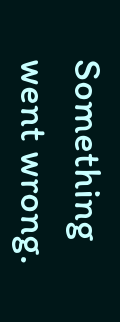Something went wrong.